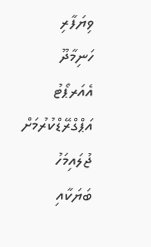ވިޔަފާރި
ހަނިމާދޫ އެއަރޕޯޓު އަޕްގްރޭޑްކުރުމަށް ޖުލައިމަހު ބަޔަކާއި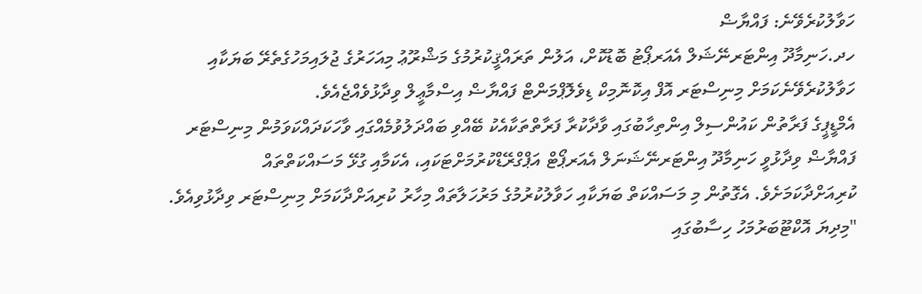ހަވާލުކުރެވޭނެ: ފައްޔާޟް
ހދ.ހަނިމާދޫ އިންޓަރނޭޝަލް އެއަރޕޯޓު ބޮޑުކޮށް، އަލުން ތަރައްޤީކުރުމުގެ މަޝްރޫޢު މިއަހަރުގެ ޖުލައިމަހުގެތެރޭ ބަޔަކާއި ހަވާލުކުރެވޭނެކަމަށް މިނިސްޓަރ އޮފް އިކޮނޮމިކް ޑިވެލޮޕްމަންޓް ފައްޔާޟް އިސްމާޢީލް ވިދާޅުވެއްޖެއެވެ.
އެމްޑީޕީގެ ފަރާތުން ކައުންސިލް އިންތިހާބުގައި ވާދާކުރާ ފަރާތްތަކާއެކު ބޭއްވި ބައްދަލުވުމެއްގައި ވާހަކަދައްކަވަމުން މިނިސްޓަރ ފައްޔާޟް ވިދާޅުވީ ހަނިމާދޫ އިންޓަރނޭޝަނަލް އެއަރޕޯޓް އަޕްގްރޭޑްކުރުމަށްޓަކައި، އެކަމާއި ގުޅޭ މަސައްކަތްތައް ކުރިއަށްދާކަމަށެވެ. އެގޮތުން މި މަސައްކަތް ބަޔަކާއި ހަވާލުކުރުމުގެ މަރުހަލާތައް މިހާރު ކުރިއަށްދާކަމަށް މިނިސްޓަރ ވިދާޅުވިއެވެ.
"މިދިޔަ އޮކްޓޫބަރުމަހު ހިސާބުގައި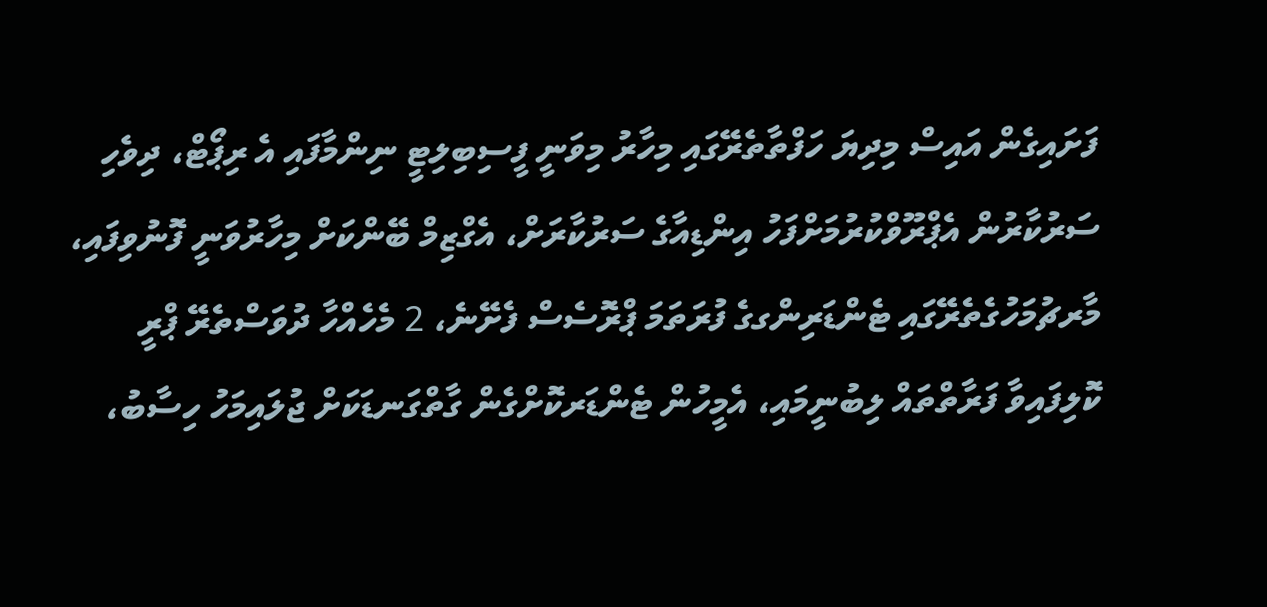ފަށައިގެން އައިސް މިދިޔަ ހަފްތާތެރޭގައި މިހާރު މިވަނީ ފީސިބިލިޓީ ނިންމާފައި އެ ރިޕޯޓް، ދިވެހި ސަރުކާރުން އެޕްރޫވްކުރުމަށްފަހު އިންޑިއާގެ ސަރުކާރަށް، އެގްޒިމް ބޭންކަށް މިހާރުވަނީ ފޮނުވިފައި، މާރޗުމަހުގެތެރޭގައި ޓެންޑަރިންގގެ ފުރަތަމަ ޕްރޮސެސް ފެށޭނެ، 2 މެހެއްހާ ދުވަސްތެރޭ ޕްރީ ކޮލިފައިވާ ފަރާތްތައް ލިބުނީމައި، އެމީހުން ޓެންޑަރކޮށްގެން ގާތްގަނޑަކަށް ޖުލައިމަހު ހިސާބު،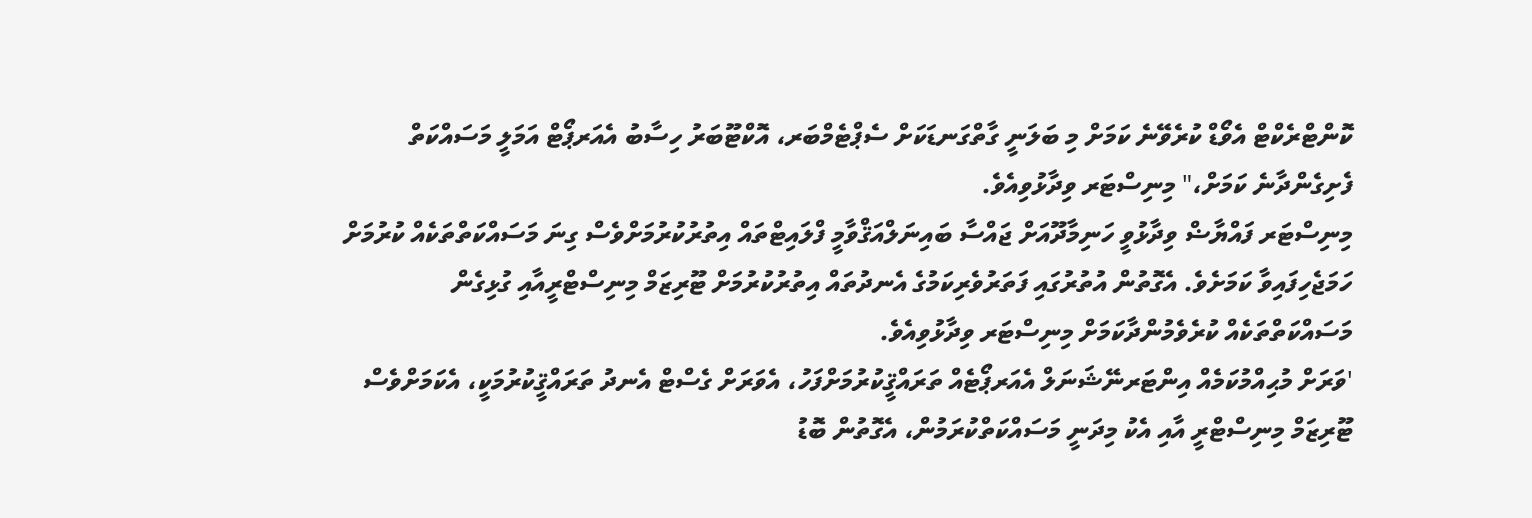ކޮންޓްރެކްޓް އެވޯޑް ކުރެވޭނެ ކަމަށް މި ބަލަނީ ގާތްގަނޑަކަށް ސެޕްޓެމްބަރ، އޮކްޓޫބަރު ހިސާބު އެއަރޕޯޓް އަމަލީ މަސައްކަތް ފެށިގެންދާނެ ކަމަށް،" މިނިސްޓަރ ވިދާޅުވިއެވެ.
މިނިސްޓަރ ފައްޔާޟް ވިދާޅުވީ ހަނިމާދޫއަށް ޖައްސާ ބައިނަލްއަޤްވާމީ ފްލައިޓްތައް އިތުރުކުރުމަށްވެސް ގިނަ މަސައްކަތްތަކެއް ކުރުމަށް ހަމަޖެހިފައިވާ ކަމަށެވެ. އެގޮތުން އުތުރުގައި ފަތަރުވެރިކަމުގެ އެނދުތައް އިތުރުކުރުމަށް ޓޫރިޒަމް މިނިސްޓްރީއާއި ގުޅިގެން މަސައްކަތްތަކެއް ކުރެވެމުންދާކަމަށް މިނިސްޓަރ ވިދާޅުވިއެވެ.
'ވަރަށް މުޙިއްމުކަމެއް އިންޓަރނޭޝަނަލް އެއަރޕޯޓެއް ތަރައްޤީކުރުމަށްފަހު، އެވަރަށް ގެސްޓް އެނދު ތަރައްޤީކުރުމަކީ، އެކަމަށްވެސް ޓޫރިޒަމް މިނިސްޓްރީ އާއި އެކު މިދަނީ މަސައްކަތްކުރަމުން، އެގޮތުން ބޮޑު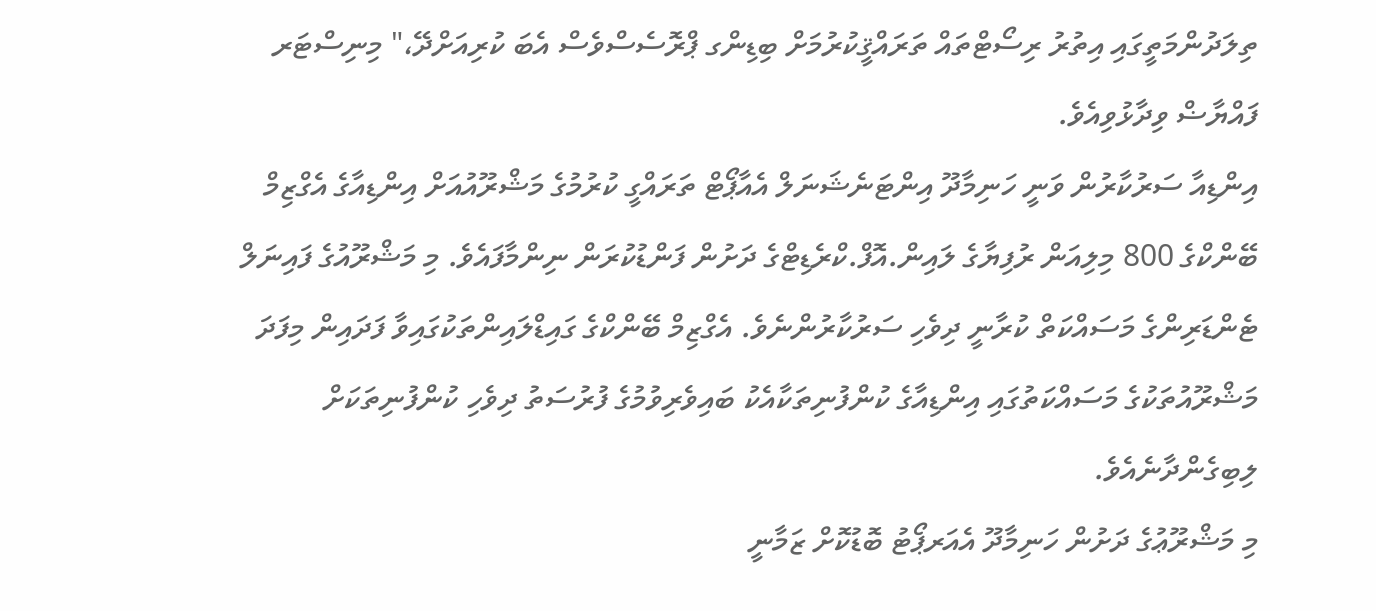ތިލަދުންމަތީގައި އިތުރު ރިސޯޓްތައް ތަރައްޤީކުރުމަށް ބިޑިންގ ޕްރޮސެސްވެސް އެބަ ކުރިއަށްދޭ،" މިނިސްޓަރ ފައްޔާޟް ވިދާޅުވިއެވެ.
އިންޑިއާ ސަރުކާރުން ވަނީ ހަނިމާދޫ އިންޓަނެޝަނަލް އެއާޕޯޓް ތަރައްގީ ކުރުމުގެ މަޝްރޫއުއަށް އިންޑިއާގެ އެގްޒިމް ބޭންކްގެ 800 މިލިއަން ރުފިޔާގެ ލައިން.އޮފް.ކްރެޑިޓްގެ ދަށުން ފަންޑުކުރަން ނިންމާފައެވެ. މި މަޝްރޫއުގެ ފައިނަލް ޓެންޑަރިންގެ މަސައްކަތް ކުރާނީ ދިވެހި ސަރުކާރުންނެވެ. އެގްޒިމް ބޭންކްގެ ގައިޑްލައިންތަކުގައިވާ ފަދައިން މިފަދަ މަޝްރޫއުތަކުގެ މަސައްކަތުގައި އިންޑިއާގެ ކުންފުނިތަކާއެކު ބައިވެރިވުމުގެ ފުރުސަތު ދިވެހި ކުންފުނިތަކަށް ލިބިގެންދާނެއެވެ.
މި މަޝްރޫޢުގެ ދަށުން ހަނިމާދޫ އެއަރޕޯޓު ބޮޑުކޮށް ޒަމާނީ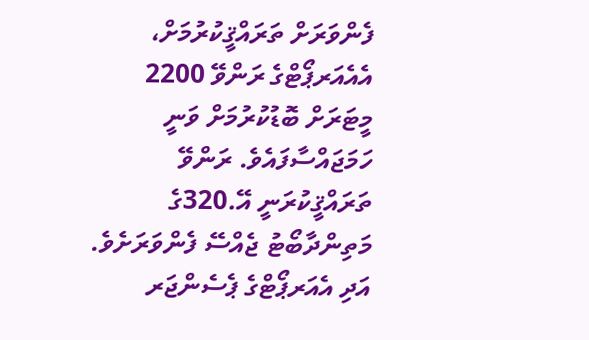ފެންވަރަށް ތަރައްޤީކުރުމަށް، އެއެއަރޕޯޓްގެ ރަންވޭ 2200 މީޓަރަށް ބޮޑުކުރުމަށް ވަނީ ހަމަޖައްސާފައެވެ. ރަންވޭ ތަރައްޤީކުރަނީ އޭ.320ގެ މަތިންދާބޯޓު ޖެއްސޭ ފެންވަރަށެވެ. އަދި އެއަރޕޯޓްގެ ޕެސެންޖަރ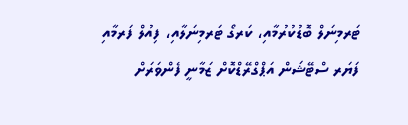ޓަރމިނަލް ބޮޑުކުރުމާއި، ކަރގޯ ޓަރމިނަލާއި، ފިއުލް ފަރމާއި ފަޔަރ ސްޓޭޝަން އަޕްގްރޭޑްކޮށް ޒަމާނީ ފެންވަރަށް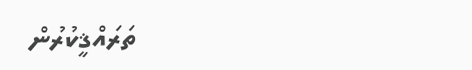ތަރައްޤީކުރުން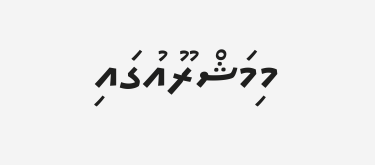މިމަޝްރޫއުގައި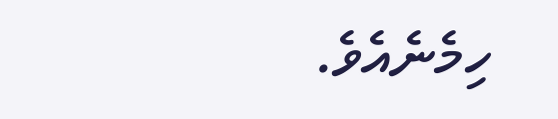ހިމެނެއެވެ.